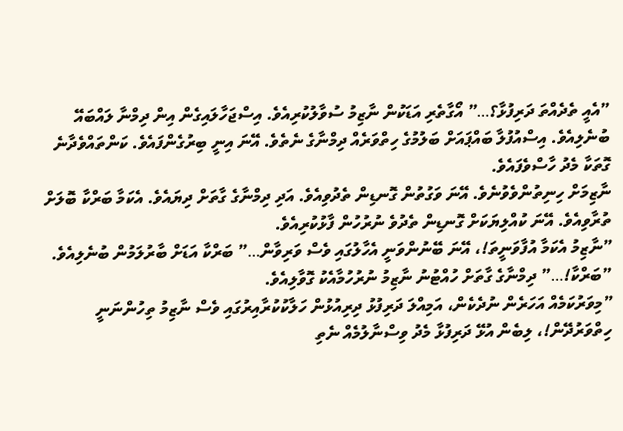”އެއީ ތެދެއްތަ ދަރިފުޅާ؟…” އޯގާތެރި އަޑަކުން ނާޒިމު ސުވާލުކުރިއެވެ. އިސްޖަހާލައިގެން އިން ދިމްނާ ލައްބައޭ ބުނެލިއެވެ. އިސްއުފުލާ ބައްޕައަށް ބަލުމުގެ ހިތްވަރެއް ދިމްނާގެ ނެތެވެ. އޭނަ އިނީ ބިރުގެންފައެވެ. ކަންތައްވެދާނެ ގޮތަކާ މެދު ހާސްވެފައެވެ.
ނާޒިމަށް ހިނިތުންވެވުނެވެ. އޭނަ ވަގުތުން ގޮނޑިން ތެދުވިއެވެ. އަދި ދިމްނާގެ ގާތަށް ދިޔައެވެ. އެކަމާ ބަރްކާ ބޮލަށް ތުރާވިއެވެ. އޭނަ ކުއްލިޔަކަށް ގޮނޑިން ތެދުވެ ނުރުހުން ފާޅުކުރިއެވެ.
”ނާޒިމު އެކަމާ އުފާވަނީތަ!، އޭނަ ބޭނުންވަނީ އެހާލުގައި ވެސް ވަރިވާން…” ބަރްކާ އަޑަށް ބާރުލަމުން ބުނެލިއެވެ.
”ބަރްކާ!…” ދިމްނާގެ ގާތަށް ހުއްޓުނު ނާޒިމު ނުރުހުމާއެކު ގޮވާލިއެވެ.
”މިވަރުކަމެއް އަހަރެން ނުދެކެން، އަމިއްލަ ދަރިފުޅު ދިރިއުޅުން ހަލާކުކުރާއިރުގައި ވެސް ނާޒިމު ތިހުންނަނީ ހިތްވަރުދޭން!، ލިބެން އުޅޭ ދަރިފުޅާ މެދު ވިސްނާލުމެއް ނެތި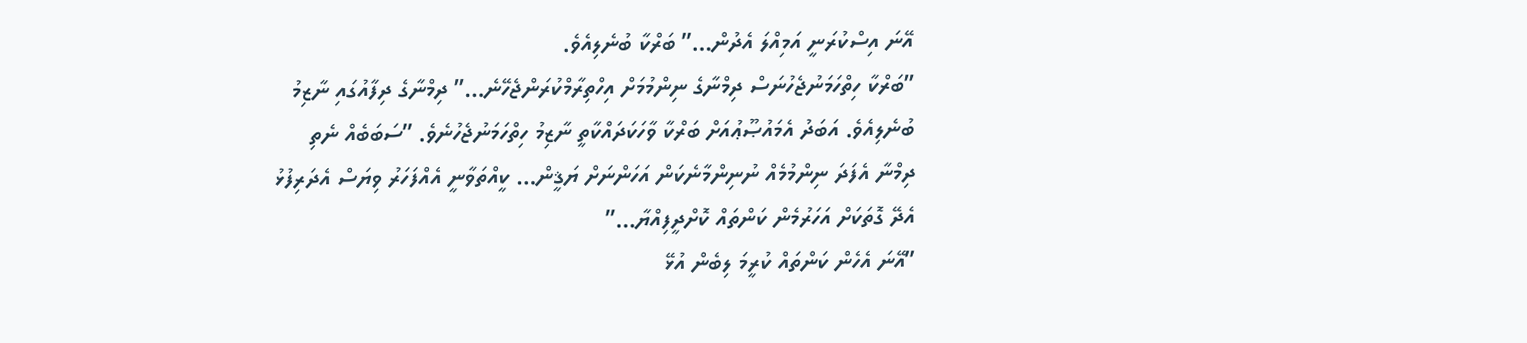އޭނަ އިސްކުރަނީ އަމިއްލަ އެދުން…” ބަރްކާ ބުނެލިއެވެ.
”ބަރްކާ ހިތްހަމަނުޖެހުނަސް ދިމްނާގެ ނިންމުމަށް އިހްތިރާމްކުރަންޖެހޭނެ…” ދިމްނާގެ ދިފާއުގައި ނާޒިމު ބުނެލިއެވެ. އަބަދު އެމައުޞޫޢުއަށް ބަރްކާ ވާހަކަދައްކާތީ ނާޒިމު ހިތްހަމަނުޖެހުނެވެ. ”ސަބަބެއް ނެތި ދިމްނާ އެފަދަ ނިންމުމެއް ނުނިންމާނެކަން އަހަންނަށް ޔަޤީން… ކީއްތަވާނީ އެއްފަހަރު ވިޔަސް އެދަރިފުޅު އެދޭ ގޮތަކަށް އަހަރުމެން ކަންތައް ކޮށްދީފިއްޔާ…”
”އޭނަ އެހެން ކަންތައް ކުރީމަ ލިބެން އުޅޭ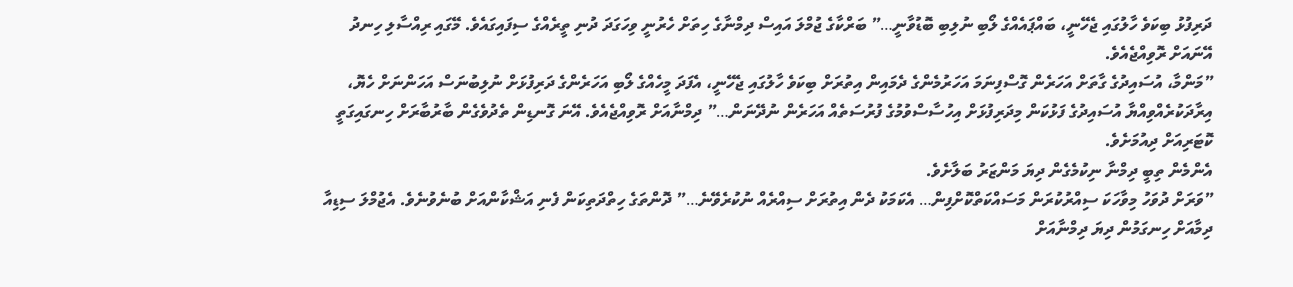ދަރިފުޅު ބިކަވެ ހާލުގައި ޖެހޭނީ، ބައްޕައެއްގެ ލޯބި ނުލިބި ބޮޑުވާނީ…” ބަރްކާގެ ޖުމްލަ އައިސް ދިމްނާގެ ހިތަށް ހެރުނީ ވިހަގަދަ ދުނި ތީރެއްގެ ސިފައިގައެވެ. މޭގައި ރިއްސާލި ހިނދު އޭނައަށް ރޮވިއްޖެއެވެ.
”މަންމާ، އުސައިދުގެ ގާތަށް އަހަރެން ގޮސްފިނަމަ އަހަރުމެންގެ ދެމައިން އިތުރަށް ބިކަވެ ހާލުގައި ޖެހޭނީ، އެފަދަ މީހެއްގެ ލޯބި އަހަރެންގެ ދަރިފުޅަށް ނުލިބުނަސް އަހަންނަށް ހެޔޮ، އިރާދަކުރެއްވިއްޔާ އުސައިދުގެ ފަޅުކަން މިދަރިފުޅަށް އިހުސާސްވުމުގެ ފުރުސަތެއް އަހަރެން ނުދޭނަން…” ދިމްނާއަށް ރޮވިއްޖެއެވެ. އޭނަ ގޮނޑިން ތެދުވެގެން ބާރުބާރަށް ހިނގައިގަތީ ކޮޓަރިއަށް ދިއުމަށެވެ.
އެންމެން ތިބީ ދިމްނާ ނިކުމެގެން ދިޔަ މަންޒަރު ބަލާށެވެ.
”ވަރަށް ދުވަހު މިވާހަކަ ސިއްރުކުރަން މަސައްކަތްކޮށްފިން… އެކަމަކު ދެން އިތުރަށް ސިއްރެއް ނުކުރެވޭނެ…” ދޮންތަގެ ހިތްދަތިކަން ފެނި އަޝްކާންއަށް ބުނެވުނެވެ. އެޖުމްލަ ސިޑިއާ ދިމާއަށް ހިނގަމުން ދިޔަ ދިމްނާއަށް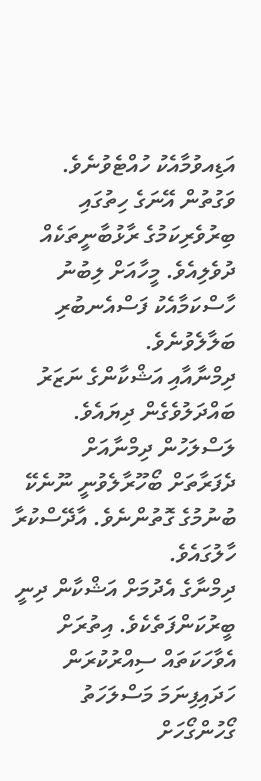އަޑިއވުމާއެކު ހުއްޓެވުނެވެ. ވަގުތުން އޭނަގެ ހިތުގައި ބިރުވެރިކަމުގެ ރާޅުބާނީތަކެއް ދުވެލިއެވެ. މީހާއަށް ލިބުނު ހާސްކަމާއެކު ފަސްއެނބުރި ބަލާލެވުނެވެ.
ދިމްނާއާއި އަޝްކާންގެ ނަޒަރު ބައްދަލުވެގެން ދިޔައެވެ. ލަސްލަހުން ދިމްނާއަށް ދެފަރާތަށް ބޯހޫރާލެވުނީ ނޫނެކޭ ބުނުމުގެ ގޮތުންނެވެ. އާދޭސްކުރާ ހާލުގައެވެ.
ދިމްނާގެ އެދުމަށް އަޝްކާން ދިނީ ބީރުކަންފަތެކެވެ. އިތުރަށް އެވާހަކަތައް ސިއްރުކުރަން ހަދައިފިނަމަ މަސްލަހަތު ގޯހުންގޯހަށް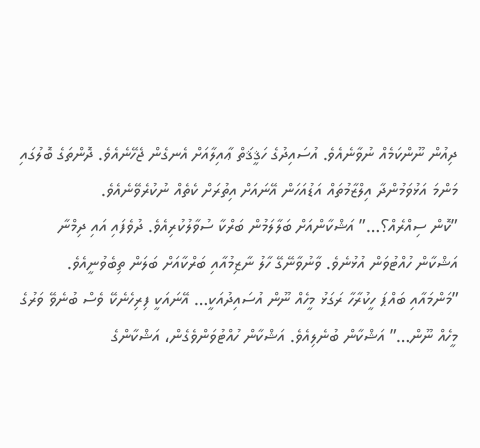ދިއުން ނޫންކަމެއް ނުވާނެއެވެ. އުސައިދުގެ ހަޤީޤަތް ޢާއިލާއަށް އެނގެން ޖެހޭނެއެވެ. ދޮންތަގެ ބޮލުގައި މަންމަ އަޅުވަމުންދާ އިލްޒާމުތައް އަޑުއަހަން އޭނައަށް އިތުރަށް ކެތެއް ނުކުރެވޭނެއެވެ.
”ކޮން ސިއްރެއް؟…” އަޝްކާންއަށް ބަލާލަމުން ބަރްކާ ސުވާލުކުރިއެވެ. ދުވެފައި އައި ދިމްނާ އަޝްކާން ހުއްޓުވަން އުޅުނެވެ. ވާނުވާނޭގޭ ހާލު ނާޒިމުއާއި ބަރްކާއަށް ބަލަން ތިބެވުނީއެވެ.
”މަންމައާއި ބައްޕަ ހީކުރާހާ ރަގަޅު މީހެއް ނޫން އުސައިދުއަކީ… އޭނައަކީ ފިރިހެނެކޭ ވެސް ބުނެވޭ ވަރުގެ މީހެއް ނޫން…” އަޝްކާން ބުނެލިއެވެ. އަޝްކާން ހުއްޓުވަންވެގެން، އަޝްކާންގެ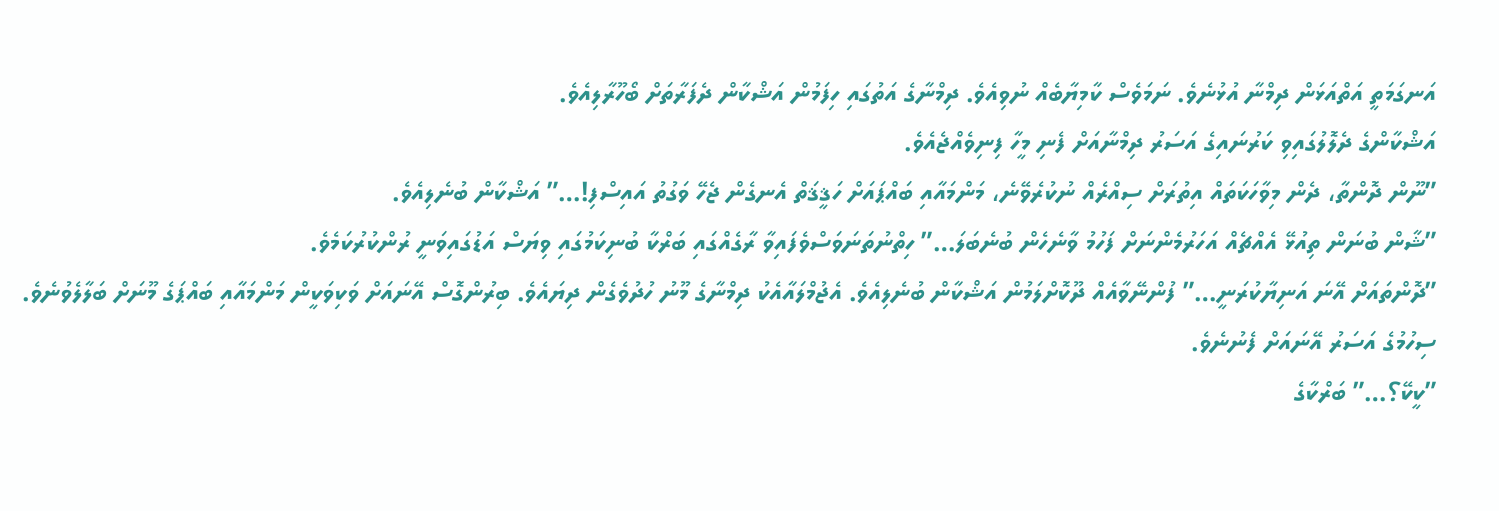އަނގަމަތީ އަތްއަޅަން ދިމްނާ އުޅުނެވެ. ނަމަވެސް ކާމިޔާބެއް ނުވިއެވެ. ދިމްނާގެ އަތުގައި ހިފަމުން އަޝްކާން ދެފަރާތަށް ބޯހޫރާލިއެވެ.
އަޝްކާންގެ ދެލޮލުގައިވި ކަރުނައިގެ އަސަރު ދިމްނާއަށް ފެނި މީހާ ފިނިވެއްޖެއެވެ.
”ނޫން ދޮންތާ، ދެން މިވާހަކަތައް އިތުރަށް ސިއްރެއް ނުކުރެވޭނެ، މަންމައާއި ބައްޕައަށް ހަޤީޤަތް އެނގެން ޖެހޭ ވަގުތު އައިސްފި!…” އަޝްކާން ބުނެލިއެވެ.
”ޝާން ބުނަން ތިއުޅޭ އެއްޗެއް އަހަރުމެންނަށް ފަހުމު ވާނެހެން ބުނެބަލަ…” ހިތްނުތަނަވަސްވެފައިވާ ރާގެއްގައި ބަރްކާ ބުނިކަމުގައި ވިޔަސް އަޑުގައިވަނީ ރުންކުރުކަމެވެ.
”ދޮންތައަށް އޭނަ އަނިޔާކުރަނީ…” ފުންނޭވާއެއް ދޫކޮށްލަމުން އަޝްކާން ބުނެލިއެވެ. އެޖުމްލައާއެކު ދިމްނާގެ މޫނު ހުދުވެގެން ދިޔައެވެ. ބިރުންގޮސް އޭނައަށް ވަކިވަކީން މަންމައާއި ބައްޕަގެ މޫނަށް ބަލާލެވުނެވެ. ސިހުމުގެ އަސަރު އޭނައަށް ފެނުނެވެ.
”ކީކޭ؟…” ބަރްކާގެ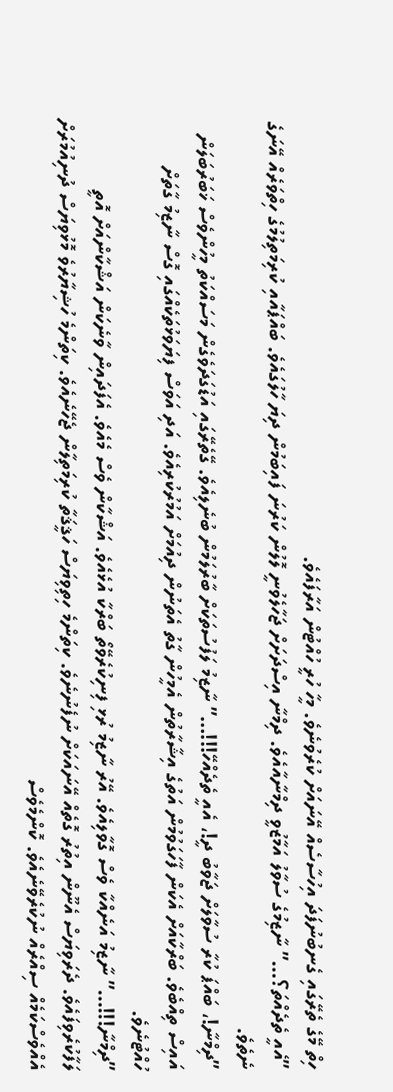ހިތް މޭގެ ތެރޭގައި ގެނބުނުފަދަ އިހުސާސެއް އޭނައަށް ކުރެވުނެވެ. މީހާ ހުރީ ހުއްޓުން އަރާފައެވެ.
”އެއީ ތެދެއްތަ؟…” ނާޒިމުގެ ސުވާލު އަމާޒުވީ ދިމްނާއާއެވެ. ދިމްނާ އިސްދަށަށް ޖަހާލެވުނީ ލޮލުން ކަރުނަ ފައިބަމުން ދިޔަ ހާލުގައެވެ. ބައްޕައާއި ކުރިމަތިލުމުގެ ހިތްވަރެއް އޭނަގެ ނެތެވެ.
”ދިމްނާ!، ބައްޕަ ކުރާ ސުވާލަށް ޖަވާބު ދީ!، އެއީ ތެދެއްހޭ!!!…” ނާޒިމު ލަފުސުތަކަށް ބާރުލަމުން ބުނެލިއެވެ. ގޭތެރޭގައި އަޑުގަދަވެގެން މަސައްކަތު މީހުންވެސް ޚަބަރުބަލަން އައިސް ތިއްބެވެ. ބަރްކާއަށް އެކަން ފާހަގަވުމުން އަތުގެ އިޝާރާތުން އެމީހުން ގާތު އެތަނުން ދިއުމަށް އަމުރުކުރިއެވެ. އަދި އަވަސް ފިޔަވަޅުތަކެއްގައި ގޮސް ނާޒިމު ގާތަށް ހުއްޓުނެވެ.
”ދިމްނާ!!!…” ނާޒިމު އަނެއްކާ ވެސް ގޮވާލިއެވެ. އޭރު ނާޒިމު ރުޅި ފިނިކުރެވޭތޯ ބަރްކާ އުޅެއެވެ. އަޝްކާން ވެސް މެއެވެ. އެފަދައިން ވާނެކަން އަޝްކާންއަށް އޮތީ ލަފާކުރެވިފައެވެ. ދެރަވިޔަސް އެނޫން އިތުރު ގޮތެއް އޭނައަކަށް ނުފެނުނެވެ. ކިތަންމެ ހިތިވިޔަސް ހަޤީޤަތާ ކުރިމަތިލާން ޖެހޭނެއެވެ. ކިތަންމެ ހުޝިޔާރުވެ މޮޅުވިޔަސް ދުނިއުމުރަށް އެއްވެސްކަމެއް ސިއްރެއް ނުކުރެވޭނެއެވެ. ކޮންމެވެސް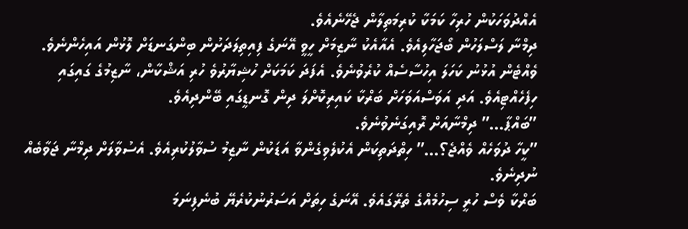އެއްދުވަހަކުން ހުރިހާ ކަމަކާ ކުރިމަތިލާން ޖެހޭނެއެވެ.
ދިމްނާ ލަސްލަހުން ބޯޖަހާލިއެވެ. އެއާއެކު ނާޒިމަށް ހީވީ އޭނަގެ ފިއިތިލަދަށުން ބިންގަނޑަށް ލޮޅުން އައިހެންނެވެ. ވެއްޓެން އުޅުނު ކަހަލަ އިހުސާސެއް ކުރެވުނެވެ. އެފަދަ ކަމަކަށް ހުޝިޔާރުވެ ހުރި އަޝްކާން، ނާޒިމުގެ ގައިގައި ހިފެހެއްޓިއެވެ. އަދި އަވަސްއަވަހަށް ބަރްކާ ކައިރިކޮށްލަ ދިން ގޮނޑީގައި ބޭންދިއެވެ.
”ބައްޕާ…” ދިމްނާއަށް ރޮއިގަނެވުނެވެ.
”ކީހާ ދުވަހެއް ވެއްޖެ؟…” ހިތްދަތިކަން އެކުލެވިގެންވާ އަޑަކުން ނާޒިމު ސުވާލުކުރިއެވެ. އެސުވާލަށް ދިމްނާ ޖަވާބެއް ނުދިނެވެ.
ބަރްކާ ވެސް ހުރީ ސިހުމެއްގެ ތެރޭގައެވެ. އޭނަގެ ހިތަށް އަސަރުނުކުރެޔޭ ބުނެފިނަމަ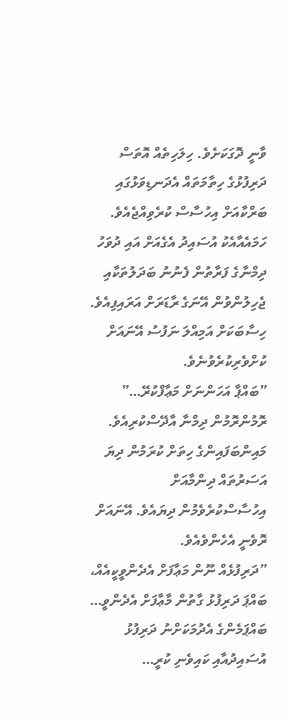ވާނީ ދޮގަކަށެވެ. ހިލަހިތެއް އޮތަސް ދަރިފުޅުގެ ހިތާމަތައް އެދަނޑިވަޅުގައި ބަރްކާއަށް އިހުސާސް ކުރެވިއްޖެއެވެ. ހަމައެއާއެކު އުސައިދު އެގެއަށް އައި ދުވަހު ދިމްނާގެ ފަރާތުން ފެނުނު ބަދަލުތަކާއި ޖެހިލުންވުން އޭނަގެ ރާޑަރަށް އަރައިފިއެވެ. ހިސާބަކަށް އަމިއްލަ ނަފުސު އޭނައަށް ކުށްވެރިކުރެވުނެވެ.
”ބައްޕާ އަހަންނަށް މަޢާފްކުރޭ…” ރޮމުންރޮމުން ދިމްނާ އާދޭސްކުރިއެވެ. މައިންބަފައިންގެ ހިތަށް ކުރަމުން ދިޔަ އަސަރުތައް ދިންމާއަށް އިހުސާސްކުރެވެމުން ދިޔައެވެ. އޭނައަށް ރޮވެނީ އެހެންވެއެވެ.
”ދަރިފުޅެއް ނޫން މަޢާފަށް އެދެންވީކީއެއް، ބައްޕަ ދަރިފުޅު ގާތުން މާޢާފަށް އެދެންވީ… ބައްޕަމެންގެ އެދުމަކަށްނު ދަރިފުޅު އުސައިދުއާއި ކައިވެނި ކުރީ…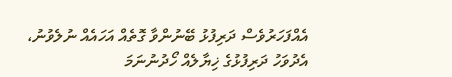އެއްފަހަރުވެސް ދަރިފުޅު ބޭނުންވާ ގޮތެއް އަހައެއް ނުލެވުނު، އެދުވަހު ދަރިފުޅުގެ ޚިޔާލެއް ހޯދުނުނަމަ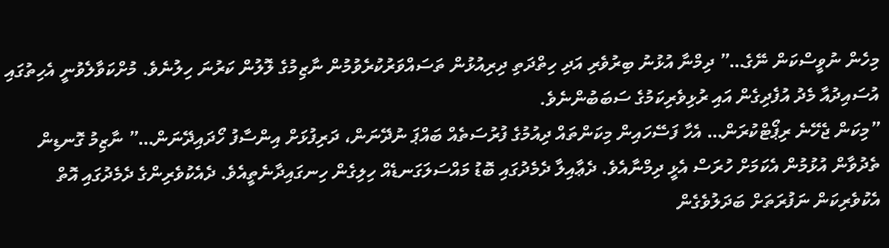މިހެން ނުވީސްކަން ނޭގެ…” ދިމްނާ އުޅުނު ބިރުވެރި އަދި ހިތްދަތި ދިރިއުޅުން ތަސައްވަރުކުރެވުމުން ނާޒިމުގެ ލޮލުން ކަރުނަ ހިލުނެވެ. މުށްކަވާލެވުނީ އެހިތުގައި އުސައިދުއާ މެދު އުފެދިގެން އައި ރުޅިވެރިކަމުގެ ސަބަބުންނެވެ.
”މިކަން ޖެހޭނެ ރިޕޯޓްކުރަން… އެހާ ފަސޭހައިން މިކަންތައް ދިއުމުގެ ފުރުސަތެއް ބައްޕަ ނުދޭނަން، ދަރިފުޅަށް އިންސާފު ހޯދައިދޭނަން…” ނާޒިމު ގޮނޑިން ތެދުވާން އުޅުމުން އެކަމަށް ހުރަސް އެޅީ ދިމްނާއެވެ. ދެޢާއިލާ ދެމެދުގައި ބޮޑު މައްސަލަގަނޑެއް ހިލިގެން ހިނގައިދާނެތީއެވެ. ދެއެކުވެރިންގެ ދެމެދުގައި އޮތް އެކުވެރިކަން ނަފުރަތަށް ބަދަލުވެގެން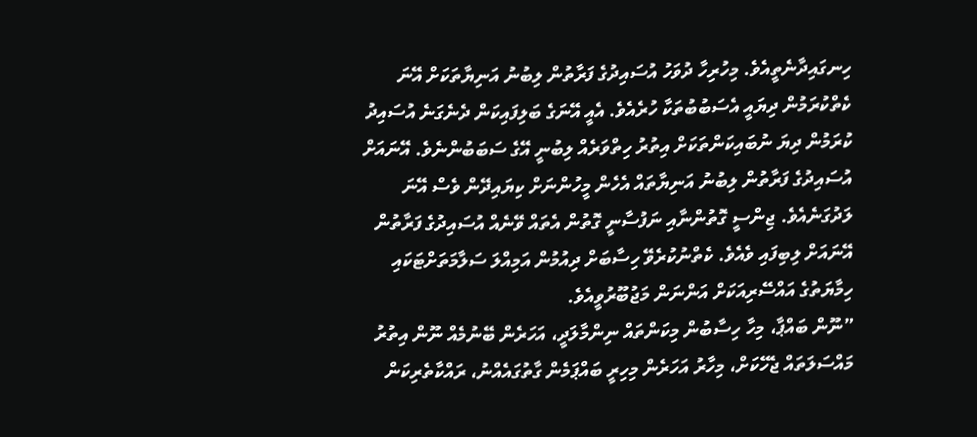ހިނގައިދާނެތީއެވެ. މިހުރިހާ ދުވަހު އުސައިދުގެ ފަރާތުން ލިބުނު އަނިޔާތަކަށް އޭނަ ކެތްކުރަމުން ދިޔައީ އެސަބުބުތަކާ ހުރެއެވެ. އެއީ އޭނަގެ ބަލިފައިކަން ދެނެގަނެ އުސައިދު ކުރަމުން ދިޔަ ނުބައިކަންތަކަށް އިތުރު ހިތްވަރެއް ލިބުނީ އޭގެ ސަބަބުންނެވެ. އޭނައަށް އުސައިދުގެ ފަރާތުން ލިބުނު އަނިޔާތައް އެހެން މީހުންނަށް ކިޔައިދޭން ވެސް އޭނަ ލަދުގަނެއެވެ. ޖިންސީ ގޮތުންނާއި ނަފުސާނީ ގޮތުން އެތައް ވޭނެއް އުސައިދުގެ ފަރާތުން އޭނައަށް ލިބިފައި ވެއެވެ. ކެތްނުކުރެވޭ ހިސާބަށް ދިއުމުން އަމިއްލަ ސަލާމަތަށްޓަކައި ހިމާޔަތުގެ އައްސޭރިއަކަށް އަންނަން މަޖުބޫރުވީއެވެ.
”ނޫން ބައްޕާ، މިހާ ހިސާބުން މިކަންތައް ނިންމާލަދީ، އަހަރެން ބޭނުމެއް ނޫން އިތުރު މައްސަލަތައް ޖެހޭކަށް، މިހާރު އަހަރެން މިހިރީ ބައްޕަމެން ގާތުގައެއްނު، ރައްކާތެރިކަން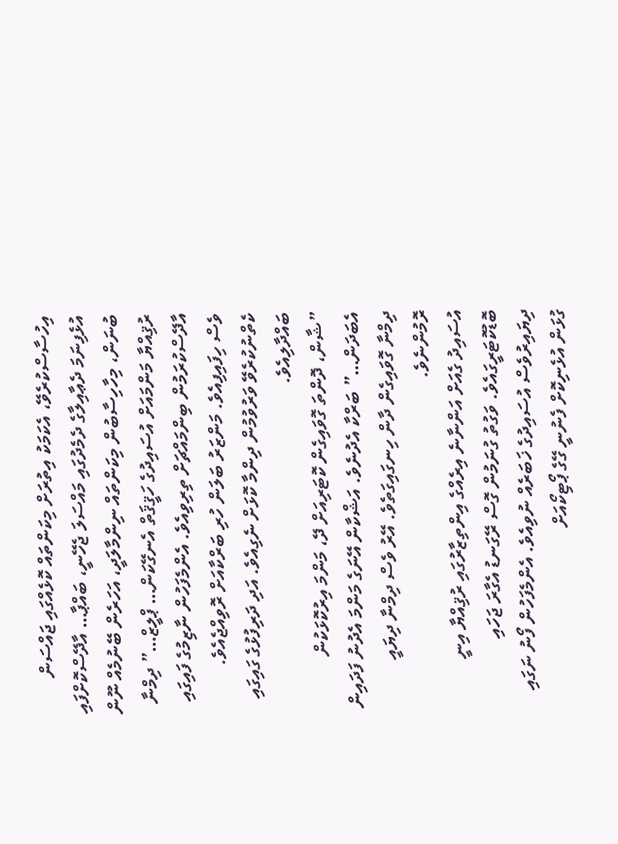އިހުސާސްކުރެވޭ، އެކަމަކު އިތުރަށް މިކަންތައް ކޮޅެއްގައި ޖައްސަން އުޅެފިނަމަ ދެޢާއިލާގެ ދެމެދުގައި މައްސަލަ ޖެހޭނީ، ބައްޕާ… އާދޭސްކޮށްފައި ބުނަން، މިހާހިސާބުން މިކަންތައް ނިންމާލަދީ، އަހަރެން ބޭނުމެއް ނޫން ރުޤިއްޔާ މަންމައަށް އުސައިދުގެ ހަޤީޤަތް އެނގޭކަން… ޕްލީޒް…” ދިމްނާ އާދޭސްކުރަމުން ބިންމައްޗަށް ތިރިވިއެވެ. އެންމެފަހުން ނާޒިމުގެ ފައިގައި ވެސް ހިފައިފިއެވެ. މަންޒަރު ބަލަން ހުރި ބަރްކާއަށް ރޮވިއްޖެއެވެ. ކެތްނުކުރެވޭ ވަރުވުމުން ދިންމާ ކޮޅަށް ނެގިއެވެ. އަދި ދަރިފުޅުގެ ގައިގައި ބައްދާލިއެވެ.
”ޝާން، ދޮންތަ ގޮވައިގެން ކޮޓަރިއަށް ދޭ، މަންމަ އިރުކޮޅަކުން އެބަދަން…” ބަރްކާ އެދުނެވެ. އަޝްކާން އޭނަގެ މަންމަ އެދުނު ފަދައިން ދިމްނާ ގޮވައިގެން ދާން ހިނގައިގަތެވެ. އޭރު ވެސް ދިމްނާ ދިޔައީ ރޮމުންނެވެ.
އުސައިދު ގެއަށް އަންނާނެ އިރެއްގެ އިންތިޒާރުގައި ރުޤިއްޔާ އިނީ ބޮޑުކޮޓަރީގައެވެ. ވަގުތު ގުނަމުން ގޮސް ރޭގަނޑު އެގާރަ ޖަހައި ދިޔައިރުވެސް އުސައިދުގެ ޚަބަރެއް ނުވިއެވެ. އެންމެފަހުން ފޯނު ނަގައި ގުޅަން އުޅެނިކޮށް ފެނުނީ ގޭގެ ޕޯޓިކޯއަށް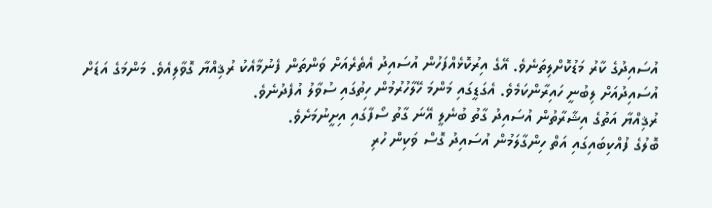އުސައިދުގެ ކާރު މަޑުކޮށްލިތަނެވެ. އޭގެ އިރުކޮޅެއްފަހުން އުސައިދު އެތެރެއަށް ވަންތަން ފެނުމާއެކު ރުޤިއްޔާ ގޮވާލިއެވެ. މަންމަގެ އަޑަށް އުސައިދުއަށް ލިބުނީ ހައިރާންކަމެވެ. އެގަޑީގައި މަންމަ ހޭލާހުރުމުން ހިތުގައި ސުވާލު އުފެދުނެވެ.
ރުޤިއްޔާ އަތުގެ އިޝާރާތުން އުސައިދު ގާތު ބުނެލީ އޭނަ ގާތު ސޯފާގައި އިށީނުމަށެވެ.
ބޮލުގެ ފުއްކިބައިގައި އަތް ހިންގާލަމުން އުސައިދު ގޮސް ވަކިން ހުރި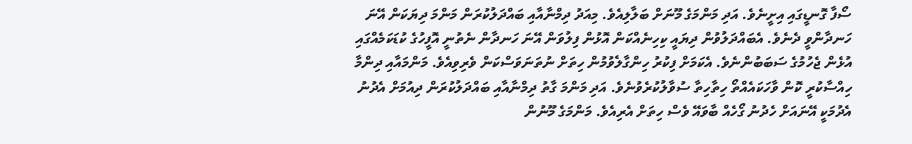ސޯފާ ގޮނޑީގައި އިށީނެވެ. އަދި މަންމަގެ މޫނަށް ބަލާލިއެވެ. މިއަދު ދިމްނާއާއި ބައްދަލުކުރަން މަންމަ ދިޔަކަން އޭނަ ހަނދާންވީ ދެނެވެ. އެބައްދަލުވުން ދިޔައީ ކިހިނެއްކަން އޮޅުން ފިލުވަން އޭނަ ހަނދާން ނެތުނީ އޮފީހުގެ ކުޑަކަމެއްގައި އުޅެން ޖެހުމުގެ ސަބަބުންނެވެ. އެކަމަށް ފިކުރު ހިންގާލެވުމުން ހިތަށް ނުތަނަވަސްކަން ވެރިވިއެވެ. މަންމައާއި ދިންމާ ހިއްސާކުރީ ކޮން ވާހަކައެއްތޯ ހިތާހިތާ ސުވާލުކުރެވުނެވެ. އަދި މަންމަ ގާތު ދިމްނާއާއި ބައްދަލުކުރަން ދިއުމަށް އެދުނު އެދުމަކީ އޭނައަށް ހެދުނު ގޯހެއް ބާވައޭ ވެސް ހިތަށް އެރިއެވެ. މަންމަގެ މޫނުން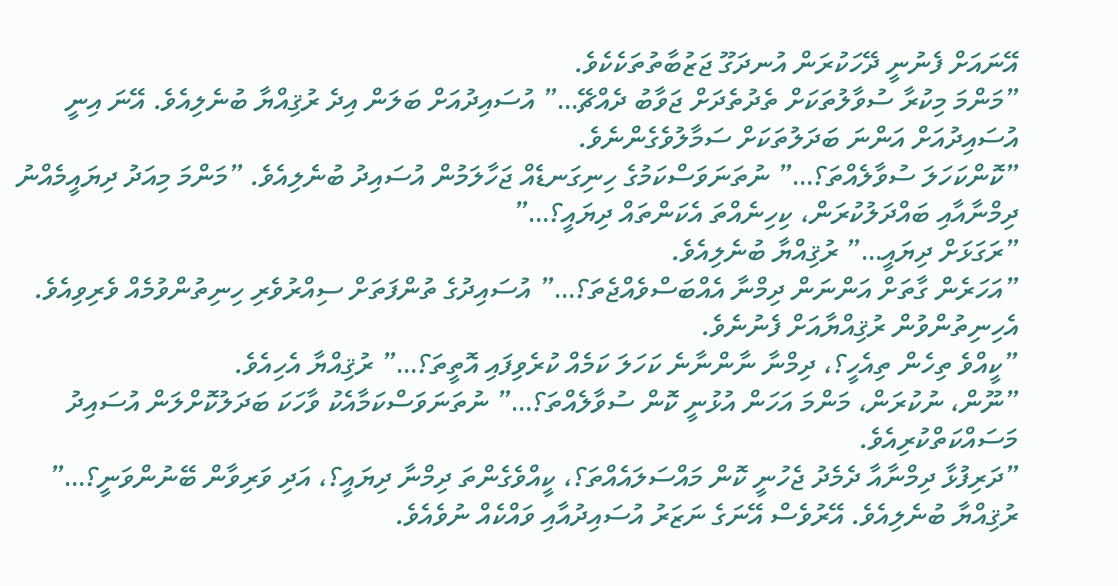އޭނައަށް ފެނުނީ ދޭހަކުރަން އުނދަގޫ ޖަޒުބާތުތަކެކެވެ.
”މަންމަ މިކުރާ ސުވާލުތަކަށް ތެދުތެދަށް ޖަވާބު ދެއްޗޭ…” އުސައިދުއަށް ބަލަން އިދެ ރުޤިއްޔާ ބުނެލިއެވެ. އޭނަ އިނީ އުސައިދުއަށް އަންނަ ބަދަލުތަކަށް ސަމާލުވެގެންނެވެ.
”ކޮންކަހަލަ ސުވާލެއްތަ؟…” ނުތަނަވަސްކަމުގެ ހިނިގަނޑެއް ޖަހާލަމުން އުސައިދު ބުނެލިއެވެ. ”މަންމަ މިއަދު ދިޔައީމެއްނު ދިމްނާއާއި ބައްދަލުކުރަން، ކިހިނެއްތަ އެކަންތައް ދިޔައީ؟…”
”ރަގަޅަށް ދިޔައީ…” ރުޤިއްޔާ ބުނެލިއެވެ.
”އަހަރެން ގާތަށް އަންނަން ދިމްނާ އެއްބަސްވެއްޖެތަ؟…” އުސައިދުގެ ތުންފަތަށް ސިއްރުވެރި ހިނިތުންވުމެއް ވެރިވިއެވެ. އެހިނިތުންވުން ރުޤިއްޔާއަށް ފެނުނެވެ.
”ކީއްވެ ތިހެން ތިއެހީ؟، ދިމްނާ ނާންނާނެ ކަހަލަ ކަމެއް ކުރެވިފައި އޮތީތަ؟…” ރުޤިއްޔާ އެހިއެވެ.
”ނޫން، ނުކުރަން، މަންމަ އަހަން އުޅުނީ ކޮން ސުވާލެއްތަ؟…” ނުތަނަވަސްކަމާއެކު ވާހަކަ ބަދަލުކޮށްލަން އުސައިދު މަސައްކަތްކުރިއެވެ.
”ދަރިފުޅާ ދިމްނާއާ ދެމެދު ޖެހުނީ ކޮން މައްސަލައެއްތަ؟، ކީއްވެގެންތަ ދިމްނާ ދިޔައީ؟، އަދި ވަރިވާން ބޭނުންވަނީ؟…” ރުޤިއްޔާ ބުނެލިއެވެ. އޭރުވެސް އޭނަގެ ނަޒަރު އުސައިދުއާއި ވައްކެއް ނުވެއެވެ.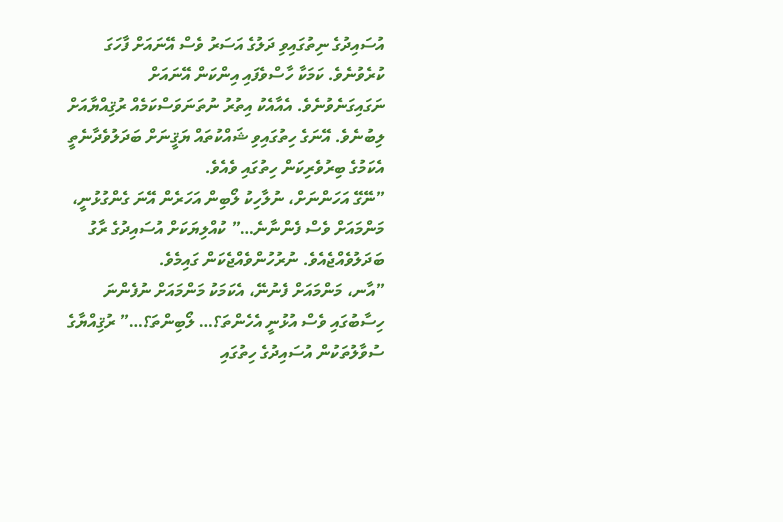އުސައިދުގެ ނިތުގައިވި ދަލުގެ އަސަރު ވެސް އޭނައަށް ފާހަގަ ކުރެވުނެވެ. ކަމަކާ ހާސްވެފައި އިންކަން އޭނައަށް ނަގައިގަނެވުނެވެ. އެއާއެކު އިތުރު ނުތަނަވަސްކަމެއް ރުޤިއްޔާއަށް ލިބުނެވެ. އޭނަގެ ހިތުގައިވި ޝައްކުތައް ޔަޤީނަށް ބަދަލުވެދާނެތީ އެކަމުގެ ބިރުވެރިކަން ހިތުގައި ވެއެވެ.
”ނޭގޭ އަހަންނަށް، ނުލާހިކު ލޯބިން އަހަރެން އޭނަ ގެންގުޅުނީ، މަންމައަށް ވެސް ފެންނާނެ…” ކުއްލިޔަކަށް އުސައިދުގެ ރާގު ބަދަލުވެއްޖެއެވެ. ނުރުހުންވެއްޖެކަން ގައިމެވެ.
”އާނ، މަންމައަށް ފެނުނޭ، އެކަމަކު މަންމައަށް ނުފެންނަ ހިސާބުގައި ވެސް އުޅުނީ އެހެންތަ؟… ލޯބިންތަ؟…” ރުޤިއްޔާގެ ސުވާލުތަކުން އުސައިދުގެ ހިތުގައި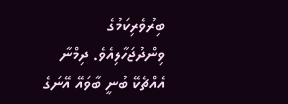ބިރުވެރިކަމުގެ ވިންދުޖަހާލިއެވެ. ދިމްނާ އެއްޗެކޭ ބުނީ ބާވައޭ އޭނަގެ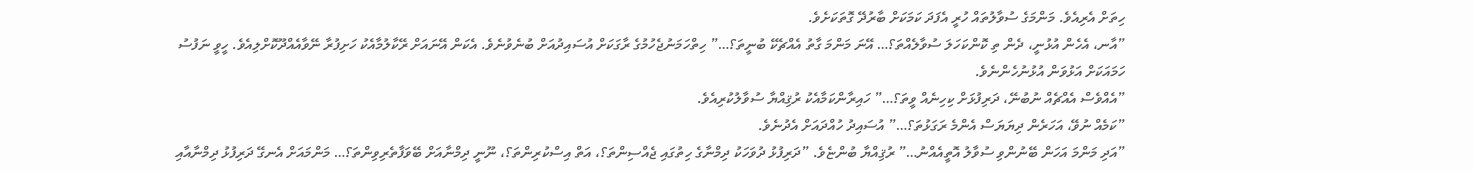ހިތަށް އެރިއެވެ. މަންމަގެ ސުވާލުތައް ހުރީ އެފަދަ ކަމަކަށް ބާރުދޭ ގޮތަކަށެވެ.
”އާނ، އެހެން އުޅުނީ، ދެން ތި ކޮންކަހަލަ ސުވާލެއްތަ؟… އޭނަ މަންމަ ގާތު އެއްޗެކޭ ބުނީތަ؟…” ހިތްހަމަނުޖެހުމުގެ ރާގަކަށް އުސައިދުއަށް ބުނެވުނެވެ. އެކަން އޭނައަށް ރޭކާލުމާއެކު ހަށިފުރާ ނޭވާއެއްދޫކޮށްލިއެވެ. ހީވީ ނަފުސު ހަމައަކަށް އަޅުވަން އުޅުނުހެންނެވެ.
”އެއްވެސް އެއްޗެއް ނުބުނޭ، ދަރިފުޅަށް ކިހިނެއް ވީތަ؟…” ހައިރާންކަމާއެކު ރުޤިއްޔާ ސުވާލުކުރިއެވެ.
”ކަމެއް ނުވޭ، އަހަރެން ދިޔަޔަސް އެންމެ ރަގަޅުތަ؟…” އުސައިދު ހުއްދައަށް އެދުނެވެ.
”އަދި މަންމަ އަހަން ބޭނުންވި ސުވާލު އޮތީއެއްނު…” ރުޤިއްޔާ ބުންޏެވެ. ”ދަރިފުޅު ދުވަހަކު ދިމްނާގެ ހިތުގައި ޖެއްސިންތަ؟، އަތް އިސްކުރިންތަ؟، ނޫނީ ދިމްނާއަށް ބޭވަފާތެރިވިންތަ؟… މަންމައަށް އެނގޭ ދަރިފުޅު ދިމްނާއާއި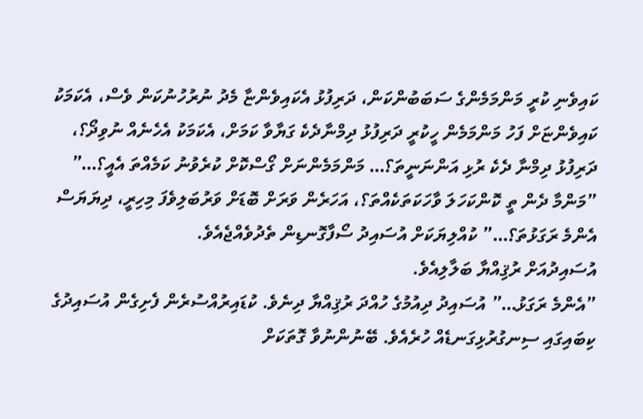ކައިވެނި ކުރީ މަންމަމެންގެ ސަބަބުންކަން، ދަރިފުޅު އެކައިވެންޏާ މެދު ނުރުހުނުކަން ވެސް، އެކަމަކު ކައިވެންޏަށް ފަހު މަންމަމެން ހީކުރީ ދަރިފުޅު ދިމްނާދެކެ ގަޔާވާ ކަމަށް، އެކަމަކު އެހެނެއް ނުވިދޯ؟، ދަރިފުޅު ދިމްނާ ދެކެ ރުޅި އަންނަނީތަ؟… މަންމަމެންނަށް ގޯސްކޮށް ކުރެވުނު ކަމެއްތަ އެއީ؟…”
”މަންމާ ދެން ތީ ކޮންކަހަލަ ވާހަކަތަކެއްތަ؟، އަހަރެން ވަރަށް ބޮޑަށް ވަރުބަލިވެފަ މިހިރީ، ދިޔަޔަސް އެންމެ ރަގަޅުތަ؟…” ކުއްލިޔަކަށް އުސައިދު ސޯފާގޮނޑިން ތެދުވެއްޖެއެވެ.
އުސައިދުއަށް ރުޤިއްޔާ ބަލާލިއެވެ.
”އެންމެ ރަގަޅު…” އުސައިދު ދިއުމުގެ ހުއްދަ ރުޤިއްޔާ ދިނެވެ. ކުޑައިރުއްސުރެން ފެށިގެން އުސައިދުގެ ކިބައިގައި ސިނގުރުޅިގަނޑެއް ހުރެއެވެ. ބޭނުންނުވާ ގޮތަކަށް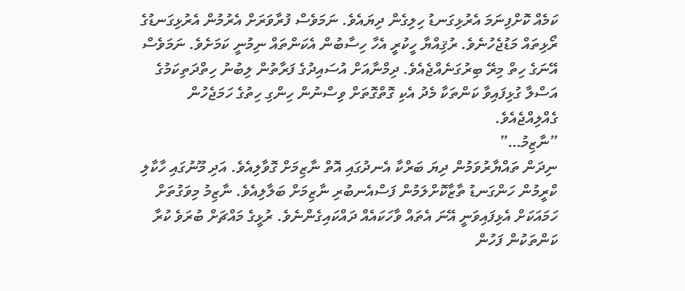ކަމެއް ކޮށްފިނަމަ އެރުޅިގަނޑު ހިލިގެން ދިޔައެވެ. ނަމަވެސް ފުރާވަރަށް އެރުމުން އެރުޅިގަނޑުގެ ރޯޅިތައް މަޑުޖެހުނެވެ. ރުޤިއްޔާ ހީކުރީ އެހާ ހިސާބުން އެކަންތައް ނިމުނީ ކަމަށެވެ. ނަމަވެސް އޭނަގެ ހިތް މިރޭ ބިރުގަނެއްޖެއެވެ. ދިމްނާއަށް އުސައިދުގެ ފަރާތުން ލިބުނު ހިތްދަތިކަމުގެ އަސްލާ ގުޅިފައިވާ ކަންތަކާ މެދު އެކި ގޮތްގޮތަށް ވިސްނުން ހިންގި ހިތުގެ ހަމަޖެހުން ގެއްލިއްޖެއެވެ.
”ނާޒިމު…”
ނިދަން ތައްޔާރުވަމުން ދިޔަ ބަރްކާ އެނދުގައި އޮތް ނާޒިމަށް ގޮވާލިއެވެ. އަދި މޫނުގައި ހާކާލި ކްރީމުން ހަންގަނޑު ތާޒާކޮށްލަމުން ފަސްއެނބުރި ނާޒިމަށް ބަލާލިއެވެ. ނާޒިމު މިވަގުތަށް ހަމައަކަށް އެޅިފައިވަނީ އޭނަ އެތައް ވާހަކައެއް ދައްކައިގެންނެވެ. ރުޅީގެ މައްޗަށް ބުރަވެ ކުރާ ކަންތަކުން ފަހުން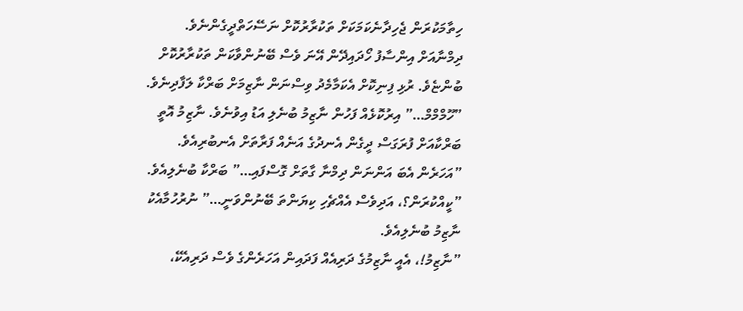ހިތާމަކުރަން ޖެހިދާނެކަމަކަށް ތަކުރާރުކޮށް ނަސޭހަތްދީގެންނެވެ. ދިމްނާއަށް އިންސާފު ހޯދައިދޭން އޭނަ ވެސް ބޭނުންވާކަން ތަކުރާރުކޮށް ބުންޏެވެ. ރުޅި ފިނިކޮށް އެކަމާމެދު ވިސްނަން ނާޒިމަށް ބަރްކާ ލަފާދިނެވެ.
”ހޫމްމްމް…” އިރުކޮޅެއް ފަހުން ނާޒިމު ބުނެލި އަޑު އިވުނެވެ. ނާޒިމު އޮތީ ބަރްކާއަށް ފުރަގަސް ދީގެން އެނދުގެ އަނެއް ފަރާތަށް އެނބުރިއެވެ.
”އަހަރެން އެބަ އަންނަން ދިމްނާ ގާތަށް ގޮސްފައި…” ބަރްކާ ބުނެލިއެވެ.
”ކީއްކުރަން؟، އަދިވެސް އެއްޗެހި ކިޔަންތަ ބޭނުންވަނީ…” ނުރުހުމާއެކު ނާޒިމު ބުނެލިއެވެ.
”ނާޒިމު!، އެއީ ނާޒިމުގެ ދަރިއެއް ފަދައިން އަހަރެންގެ ވެސް ދަރިއެކޭ،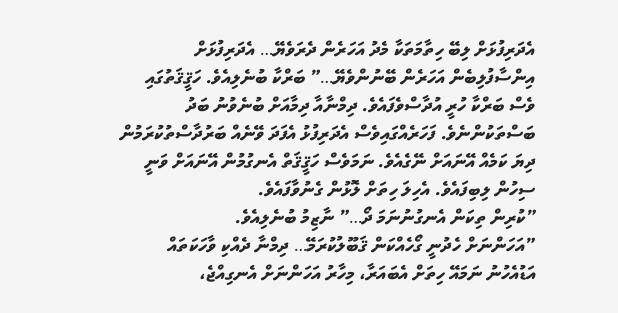އެދަރިފުޅަށް ލިބޭ ހިތާމަތަކާ މެދު އަހަރެން ދެރަވެޔޭ… އެދަރިފުޅަށް އިންސާފުލިބެން އަހަރެން ބޭނުންވެޔޭ…” ބަރްކާ ބުނެލިއެވެ. ހަޤީޤަތުގައި ވެސް ބަރްކާ ހުރީ އުދާސްވެފައެވެ. ދިމްނާއާ ދިމާއަށް ބުނެވުނު ބަދު ބަސްތަކުންނެވެ. ފަހަރެއްގައިވެސް އެދަރިފުޅު އެފަދަ ވޭނެއް ބަރުދާސްތުކުރަމުން ދިޔަ ކަމެއް އޭނައަށް ނޭގެއެވެ. ނަމަވެސް ހަޤީޤަތް އެނގުމުން އޭނައަށް ވަނީ ސިހުން ލިބިފައެވެ. އެހިލަ ހިތަށް ލޮޅުން ގެނުވާފައެވެ.
”ކުރިން ތިކަން އެނގުނުނަމަ ދޯ…” ނާޒިމު ބުނެލިއެވެ.
”އަހަންނަށް ހެދުނީ ގޯހެއްކަން ޤަބޫލުކުރަމޭ… ދިމްނާ ދެއްކި ވާހަކަތައް އަޑުއެހުނު ނަމައޭ ހިތަށް އެބައަރާ، މިހާރު އަހަންނަށް އެނގިއްޖެ،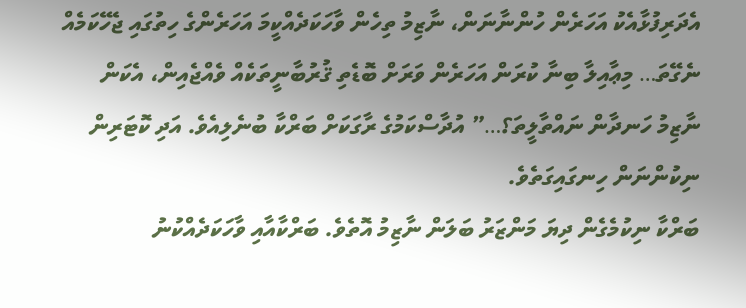އެދަރިފުޅާއެކު އަހަރެން ހުންނާނަން، ނާޒިމު ތިހެން ވާހަކަދެއްކީމަ އަހަރެންގެ ހިތުގައި ޖެހޭކަމެއް ނެގޭތަ… މިޢާއިލާ ބިނާ ކުރަން އަހަރެން ވަރަށް ބޮޑެތި ޤުރުބާނީތަކެއް ވެއްޖެއިން، އެކަން ނާޒިމު ހަނދާން ނައްތާލީތަ؟…” އުދާސްކަމުގެ ރާގަކަށް ބަރްކާ ބުނެލިއެވެ. އަދި ކޮޓަރިން ނިކުންނަން ހިނގައިގަތެވެ.
ބަރްކާ ނިކުމެގެން ދިޔަ މަންޒަރު ބަލަން ނާޒިމު އޮތެވެ. ބަރްކާއާއި ވާހަކަދެއްކުނު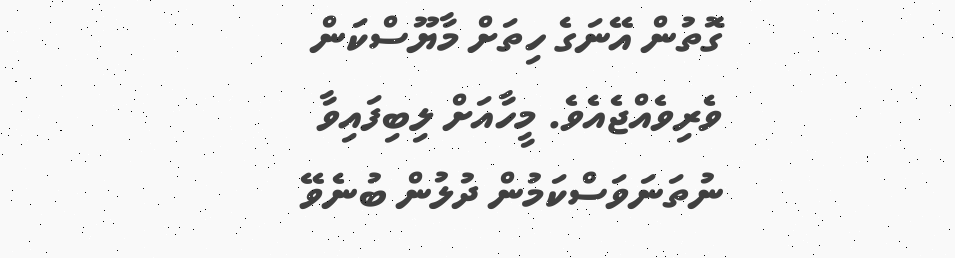ގޮތުން އޭނަގެ ހިތަށް މާޔޫސްކަން ވެރިވެއްޖެއެވެ. މީހާއަށް ލިބިފައިވާ ނުތަނަވަސްކަމުން ދުލުން ބުނެވޭ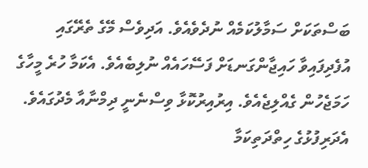ބަސްތަކަށް ސަމާލުކަމެއް ނުދެވެއެވެ. އަދިވެސް މޭގެ ތެރޭގައި އުފެދިފައިވާ ހައިޖާންގަނޑަށް ފަސޭހައެއް ނުލިބެއެވެ. އެކަމާ ހުރެ މީހާގެ ހަމަޖެހުން ގެއްލިޖެއެވެ. އިރުއިރުކޮޅާ ވިސްނެނީ ދިމްނާއާ މެދުގައެވެ. އެދަރިފުޅުގެ ހިތްދަތިކަމާ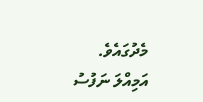މެދުގައެވެ. އަމިއްލަ ނަފުސު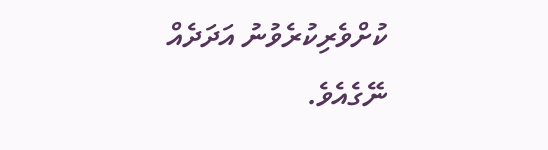ކުށްވެރިކުރެވުނު އަދަދެއް ނޭގެއެވެ.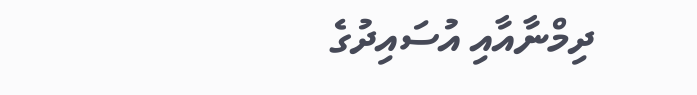ދިމްނާއާއި އުސައިދުގެ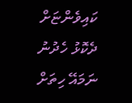ކައިވެންޏަށް ދެކޮޅު ހެދުނު ނަމައޭ ހިތަށް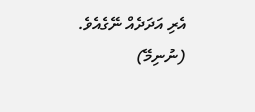އެރި އަދަދެއް ނޭގެއެވެ.
(ނުނިމޭ)